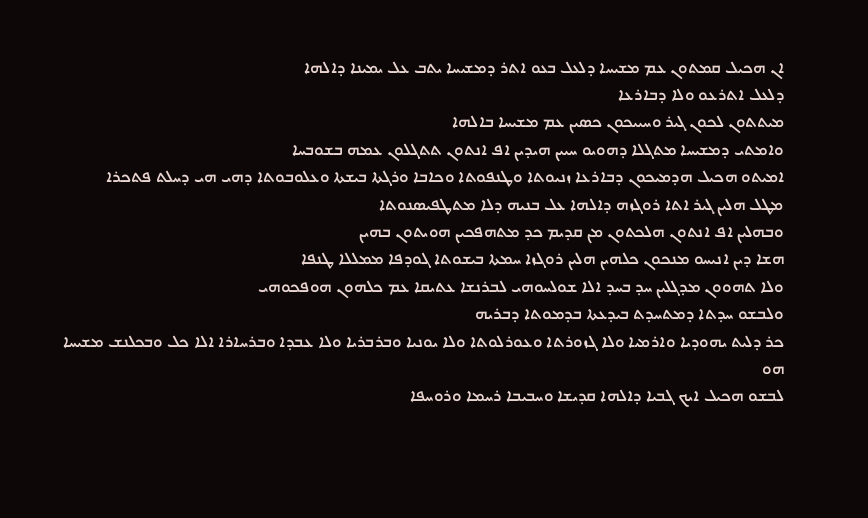ܐܢ ܗܟܝܠ ܩܡܬܘܢ ܥܡ ܡܫܝܚܐ ܕܠܥܠ ܒܥܘ ܐܬܪ ܕܡܫܝܚܐ ܝܬܒ ܥܠ ܝܡܝܢܐ ܕܐܠܗܐ
ܕܠܥܠ ܐܬܪܥܘ ܘܠܐ ܕܒܐܪܥܐ
ܡܝܬܬܘܢ ܠܟܘܢ ܓܝܪ ܘܚܝܝܟܘܢ ܟܤܝܢ ܥܡ ܡܫܝܚܐ ܒܐܠܗܐ
ܘܐܡܬܝ ܕܡܫܝܚܐ ܡܬܓܠܐ ܕܗܘܝܘ ܚܝܝܢ ܗܝܕܝܢ ܐܦ ܐܢܬܘܢ ܬܬܓܠܘܢ ܥܡܗ ܒܫܘܒܚܐ
ܐܡܝܬܘ ܗܟܝܠ ܗܕܡܝܟܘܢ ܕܒܐܪܥܐ ܙܢܝܘܬܐ ܘܛܢܦܘܬܐ ܘܟܐܒܐ ܘܪܓܬܐ ܒܝܫܬܐ ܘܥܠܘܒܘܬܐ ܕܗܝ ܗܝ ܕܚܠܬ ܦܬܟܪܐ
ܡܛܠ ܗܠܝܢ ܓܝܪ ܐܬܐ ܪܘܓܙܗ ܕܐܠܗܐ ܥܠ ܒܢܝܗ ܕܠܐ ܡܬܛܦܝܤܢܘܬܐ
ܘܒܗܠܝܢ ܐܦ ܐܢܬܘܢ ܗܠܟܬܘܢ ܡܢ ܩܕܝܡ ܟܕ ܡܬܗܦܟܝܢ ܗܘܝܬܘܢ ܒܗܝܢ
ܗܫܐ ܕܝܢ ܐܢܝܚܘ ܡܢܟܘܢ ܟܠܗܝܢ ܗܠܝܢ ܪܘܓܙܐ ܚܡܬܐ ܒܝܫܘܬܐ ܓܘܕܦܐ ܡܡܠܠܐ ܛܢܦܐ
ܘܠܐ ܬܗܘܘܢ ܡܕܓܠܝܢ ܚܕ ܒܚܕ ܐܠܐ ܫܘܠܚܘܗܝ ܠܒܪܢܫܐ ܥܬܝܩܐ ܥܡ ܟܠܗܘܢ ܗܘܦܟܘܗܝ
ܘܠܒܫܘ ܚܕܬܐ ܕܡܬܚܕܬ ܒܝܕܥܬܐ ܒܕܡܘܬܐ ܕܒܪܝܗ
ܟܪ ܕܠܝܬ ܝܗܘܕܝܐ ܘܐܪܡܝܐ ܘܠܐ ܓܙܘܪܬܐ ܘܥܘܪܠܘܬܐ ܘܠܐ ܝܘܢܝܐ ܘܒܪܒܪܝܐ ܘܠܐ ܥܒܕܐ ܘܒܪܚܐܪܐ ܐܠܐ ܟܠ ܘܒܟܠܢܫ ܡܫܝܚܐ ܗܘ
ܠܒܫܘ ܗܟܝܠ ܐܝܟ ܓܒܝܐ ܕܐܠܗܐ ܩܕܝܫܐ ܘܚܒܝܒܐ ܪܚܡܐ ܘܪܘܚܦܐ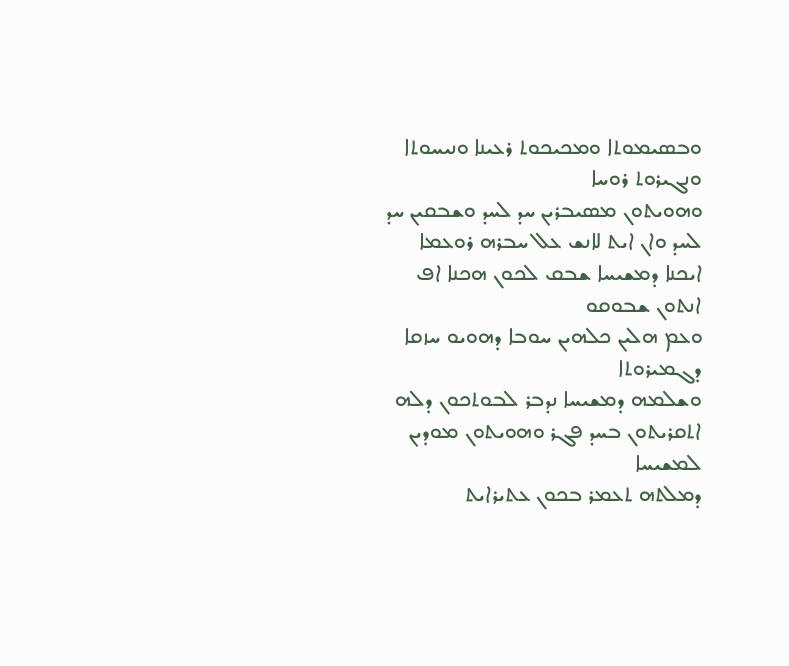ܘܒܤܝܡܘܬܐ ܘܡܟܝܟܘܬ ܪܥܝܢܐ ܘܢܝܚܘܬܐ ܘܢܓܝܪܘܬ ܪܘܚܐ
ܘܗܘܝܬܘܢ ܡܤܝܒܪܝܢ ܚܕ ܠܚܕ ܘܫܒܩܝܢ ܚܕ ܠܚܕ ܘܐܢ ܐܝܬ ܠܐܢܫ ܥܠ ܚܒܪܗ ܪܘܥܡܐ ܐܝܟܢܐ ܕܡܫܝܚܐ ܫܒܩ ܠܟܘܢ ܗܟܢܐ ܐܦ ܐܢܬܘܢ ܫܒܘܩܘ
ܘܥܡ ܗܠܝܢ ܟܠܗܝܢ ܚܘܒܐ ܕܗܘܝܘ ܚܙܩܐ ܕܓܡܝܪܘܬܐ
ܘܫܠܡܗ ܕܡܫܝܚܐ ܢܕܒܪ ܠܒܘܬܟܘܢ ܕܠܗ ܐܬܩܪܝܬܘܢ ܒܚܕ ܦܓܪ ܘܗܘܝܬܘܢ ܡܘܕܝܢ ܠܡܫܝܚܐ
ܕܡܠܬܗ ܬܥܡܪ ܒܟܘܢ ܥܬܝܪܐܝܬ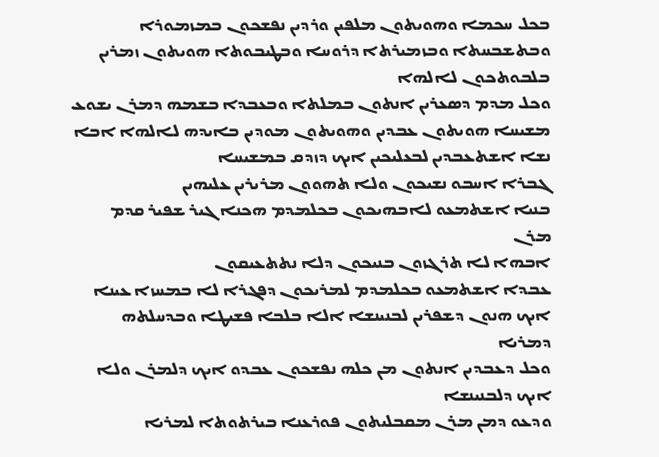ܒܟܠ ܚܟܡܐ ܘܗܘܝܬܘܢ ܡܠܦܝܢ ܘܪܕܝܢ ܢܦܫܟܘܢ ܒܡܙܡܘܪܐ ܘܒܬܫܒܚܬܐ ܘܒܙܡܝܪܬܐ ܕܪܘܚܐ ܘܒܛܝܒܘܬܐ ܗܘܝܬܘܢ ܙܡܪܝܢ ܒܠܒܘܬܟܘܢ ܠܐܠܗܐ
ܘܟܠ ܡܕܡ ܕܤܥܪܝܢ ܐܢܬܘܢ ܒܡܠܬܐ ܘܒܥܒܕܐ ܒܫܡܗ ܕܡܪܢ ܝܫܘܥ ܡܫܝܚܐ ܗܘܝܬܘܢ ܥܒܕܝܢ ܘܗܘܝܬܘܢ ܡܘܕܝܢ ܒܐܝܕܗ ܠܐܠܗܐ ܐܒܐ
ܢܫܐ ܐܫܬܥܒܕܝܢ ܠܒܥܠܝܟܝܢ ܐܝܟ ܕܙܕܩ ܒܡܫܝܚܐ
ܓܒܪܐ ܐܚܒܘ ܢܫܝܟܘܢ ܘܠܐ ܬܗܘܘܢ ܡܪܝܪܝܢ ܥܠܝܗܝܢ
ܒܢܝܐ ܐܫܬܡܥܘ ܠܐܒܗܝܟܘܢ ܒܟܠܡܕܡ ܗܟܢܐ ܓܝܪ ܫܦܝܪ ܩܕܡ ܡܪܢ
ܐܒܗܐ ܠܐ ܬܪܓܙܘܢ ܒܢܝܟܘܢ ܕܠܐ ܢܬܬܥܝܩܘܢ
ܥܒܕܐ ܐܫܬܡܥܘ ܒܟܠܡܕܡ ܠܡܪܝܟܘܢ ܕܦܓܪܐ ܠܐ ܒܡܚܙܐ ܥܝܢܐ ܐܝܟ ܗܢܘܢ ܕܫܦܪܝܢ ܠܒܢܝܢܫܐ ܐܠܐ ܒܠܒܐ ܦܫܝܛܐ ܘܒܕܚܠܬܗ ܕܡܪܝܐ
ܘܟܠ ܕܥܒܕܝܢ ܐܢܬܘܢ ܡܢ ܟܠܗ ܢܦܫܟܘܢ ܥܒܕܘ ܐܝܟ ܕܠܡܪܢ ܘܠܐ ܐܝܟ ܕܠܒܢܝܢܫܐ
ܘܕܥܘ ܕܡܢ ܡܪܢ ܡܩܒܠܝܬܘܢ ܦܘܪܥܢܐ ܒܝܪܬܘܬܐ ܠܡܪܝܐ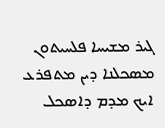ܓܝܪ ܡܫܝܚܐ ܦܠܚܝܬܘܢ
ܡܤܟܠܢܐ ܕܝܢ ܡܬܦܪܥ ܐܝܟ ܡܕܡ ܕܐܤܟܠ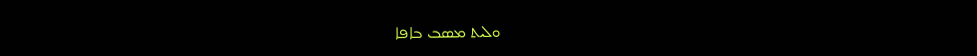ܘܠܝܬ ܡܤܒ ܒܐܦܐ